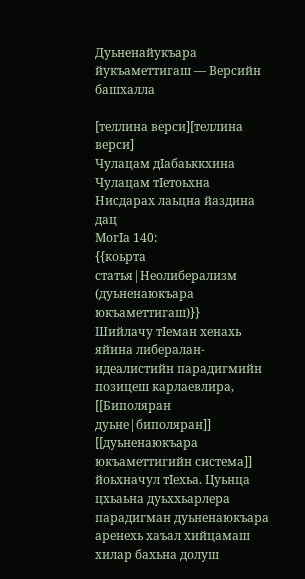Дуьненайукъара йукъаметтигаш — Версийн башхалла

[теллина верси][теллина верси]
Чулацам дӀабаьккхина Чулацам тӀетоьхна
Нисдарах лаьцна йаздина дац
МогӀа 140:
{{коьрта статья|Неолиберализм (дуьненаюкъара юкъаметтигаш)}}
Шийлачу тӀеман хенахь яйина либералан-идеалистийн парадигмийн позицеш карлаевлира, [[Биполяран дуьне|биполяран]] [[дуьненаюкъара юкъаметтигийн система]] йоьхначул тӀехьа. Цуьнца цхьаьна дуьххьарлера парадигман дуьненаюкъара аренехь хаъал хийцамаш хилар бахьна долуш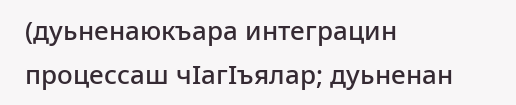(дуьненаюкъара интеграцин процессаш чӀагӀъялар; дуьненан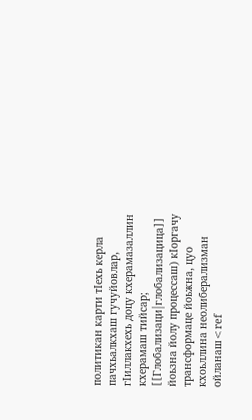политикан карти тӀехь керла пачхьалкхаш гучуйовлар, гӀиллакхехь доцу кхерамазаллин кхерамаш тийсар; [[Глобализаци|глобализацица]] йоьзна йолу процессаш) кӀоргачу трансформаце йоьжна, цуо кхоьллина неолиберализман ойланаш<ref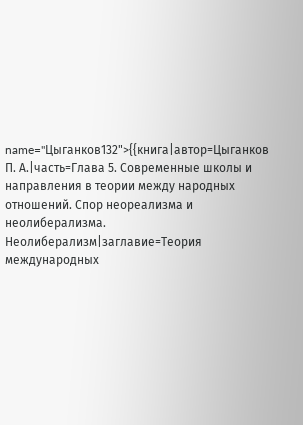name="Цыганков132">{{книга|автор=Цыганков П. А.|часть=Глава 5. Современные школы и направления в теории между народных отношений. Спор неореализма и неолиберализма. Неолиберализм|заглавие=Теория международных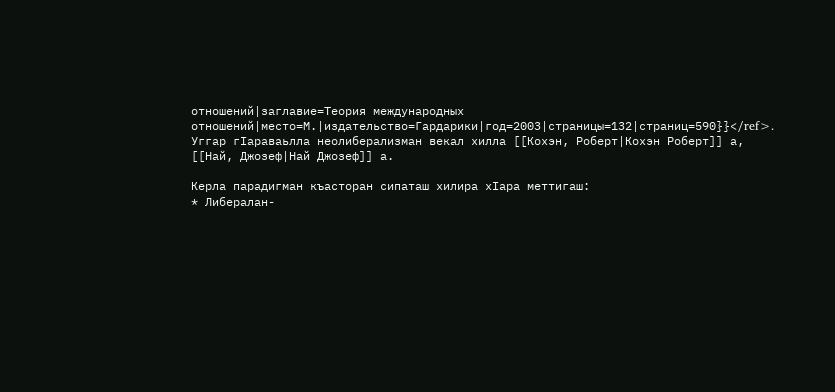отношений|заглавие=Теория международных отношений|место=М.|издательство=Гардарики|год=2003|страницы=132|страниц=590}}</ref>. Уггар гӀараваьлла неолиберализман векал хилла [[Кохэн, Роберт|Кохэн Роберт]] а, [[Най, Джозеф|Най Джозеф]] а.

Керла парадигман къасторан сипаташ хилира хӀара меттигаш:
* Либералан-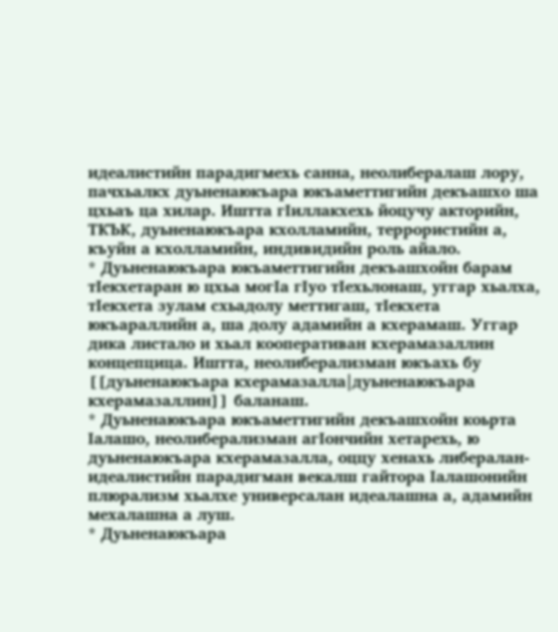идеалистийн парадигмехь санна, неолибералаш лору, пачхьалкх дуьненаюкъара юкъаметтигийн декъашхо ша цхьаъ ца хилар. Иштта гӀиллакхехь йоцучу акторийн, ТКЪК, дуьненаюкъара кхолламийн, террористийн а, къуйн а кхолламийн, индивидийн роль айало.
* Дуьненаюкъара юкъаметтигийн декъашхойн барам тӀекхетаран ю цхьа могӀа гӀуо тӀехьлонаш, уггар хьалха, тӀекхета зулам схьадолу меттигаш, тӀекхета юкъараллийн а, ша долу адамийн а кхерамаш. Уггар дика листало и хьал кооперативан кхерамазаллин концепцица. Иштта, неолиберализман юкъахь бу [[дуьненаюкъара кхерамазалла|дуьненаюкъара кхерамазаллин]] баланаш.
* Дуьненаюкъара юкъаметтигийн декъашхойн коьрта Ӏалашо, неолиберализман агӀончийн хетарехь, ю дуьненаюкъара кхерамазалла, оццу хенахь либералан-идеалистийн парадигман векалш гайтора Ӏалашонийн плюрализм хьалхе универсалан идеалашна а, адамийн мехалашна а луш.
* Дуьненаюкъара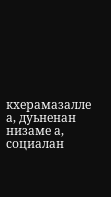кхерамазалле а, дуьненан низаме а, социалан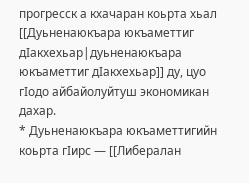прогресск а кхачаран коьрта хьал [[Дуьненаюкъара юкъаметтиг дӀакхехьар|дуьненаюкъара юкъаметтиг дӀакхехьар]] ду, цуо гӀодо айбайолуйтуш экономикан дахар.
* Дуьненаюкъара юкъаметтигийн коьрта гӀирс — [[Либералан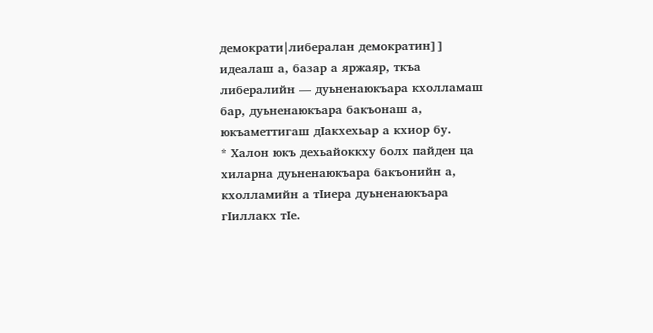демократи|либералан демократин]] идеалаш а, базар а яржаяр, ткъа либералийн — дуьненаюкъара кхолламаш бар, дуьненаюкъара бакъонаш а, юкъаметтигаш дӀакхехьар а кхиор бу.
* Халон юкъ дехьайоккху болх пайден ца хиларна дуьненаюкъара бакъонийн а, кхолламийн а тӀиера дуьненаюкъара гӀиллакх тӀе.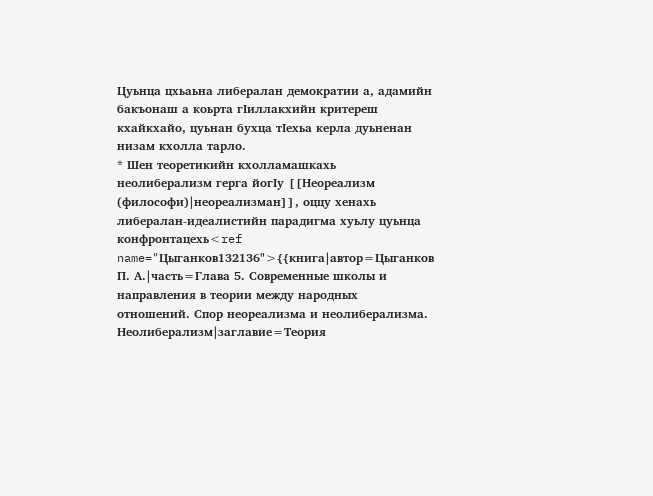Цуьнца цхьаьна либералан демократии а, адамийн бакъонаш а коьрта гӀиллакхийн критереш кхайкхайо, цуьнан бухца тӀехьа керла дуьненан низам кхолла тарло.
* Шен теоретикийн кхолламашкахь неолиберализм герга йогӀу [[Неореализм (философи)|неореализман]], оццу хенахь либералан-идеалистийн парадигма хуьлу цуьнца конфронтацехь<ref name="Цыганков132136">{{книга|автор=Цыганков П. А.|часть=Глава 5. Современные школы и направления в теории между народных отношений. Спор неореализма и неолиберализма. Неолиберализм|заглавие=Теория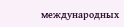международных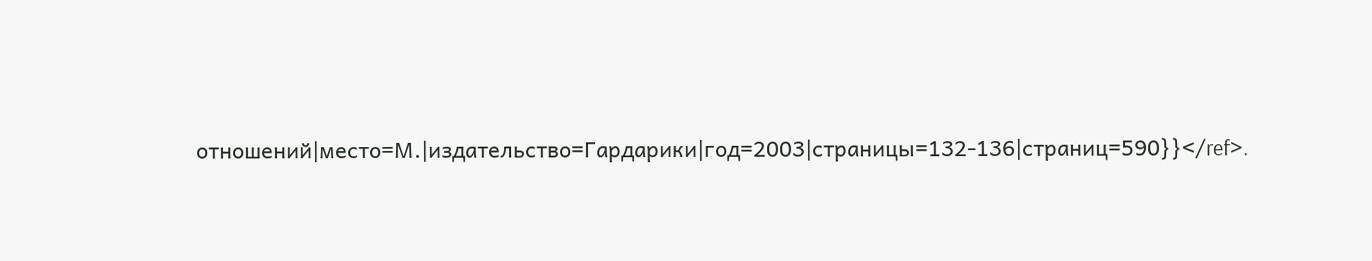отношений|место=М.|издательство=Гардарики|год=2003|страницы=132-136|страниц=590}}</ref>.